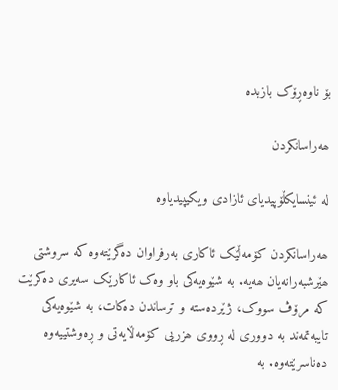بۆ ناوەڕۆک بازبدە

ھەراسانکردن

لە ئینسایکڵۆپیدیای ئازادی ویکیپیدیاوە

ھەراسانکردن کۆمەڵێک ئاکاری بەرفراوان دەگرێتەوە کە سروشتی ھێرشبەرانەیان ھەیە. بە شێوەیەکی باو وەک ئاکارێک سەیری دەکرێت کە مرۆڤ سووک، ژێردەستە و ترساندن دەکات، بە شێوەیەکی تایبەتمەند بە دووری لە ڕووی ھزریی کۆمەڵایەتی و ڕەوشتییەوە دەناسرێتەوە. بە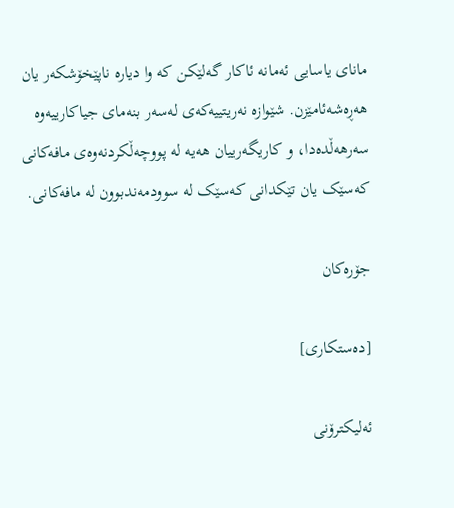مانای یاسایی ئەمانە ئاکار گەلێکن کە وا دیارە ناپێخۆشکەر یان ھەڕەشەئامێزن. شێوازە نەریتییەکەی لەسەر بنەمای جیاکارییەوە سەرھەڵدەدا، و کاریگەرییان ھەیە لە پووچەڵکردنەوەی مافەکانی کەسێک یان تێکدانی کەسێک لە سوودمەندبوون لە مافەکانی.

جۆرەکان

[دەستکاری]

ئەلیکترۆنی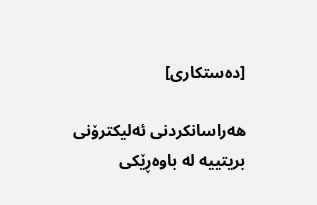[دەستکاری]

ھەراسانکردنی ئەلیکترۆنی بریتییە لە باوەڕێکی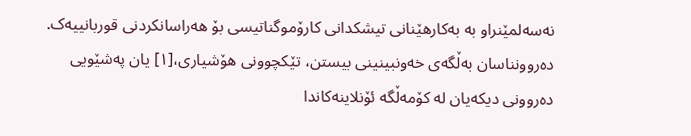نەسەلمێنراو بە بەکارھێنانی تیشکدانی کارۆموگناتیسی بۆ ھەراسانکردنی قوربانییەک. دەروونناسان بەڵگەی خەونبینینی بیستن، تێکچوونی ھۆشیاری،[١] یان پەشێویی دەروونی دیکەیان لە کۆمەڵگە ئۆنلاینەکاندا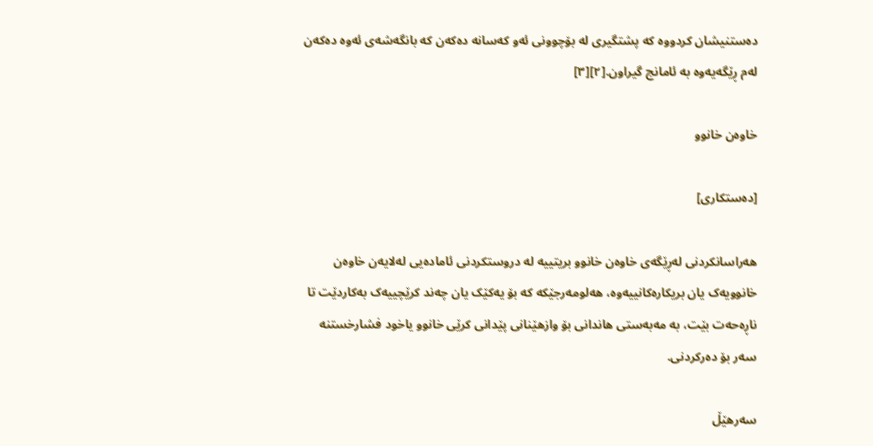دەستنیشان کردووە کە پشتگیری لە بۆچوونی ئەو کەسانە دەکەن کە بانگەشەی ئەوە دەکەن لەم ڕێگەیەوە بە ئامانج گیراون.[٢][٣]

خاوەن خانوو

[دەستکاری]

ھەراسانکردنی لەڕێگەی خاوەن خانوو بریتییە لە دروستکردنی ئامادەیی لەلایەن خاوەن خانوویەک یان بریکارەکانییەوە، ھەلومەرجێکە کە بۆ یەکێک یان چەند کرێچییەک بەکاردێت تا ناڕەحەت بێت، بە مەبەستی ھاندانی بۆ وازھێنانی پێدانی کرێی خانوو یاخود فشارخستنە سەر بۆ دەرکردنی.

سەرھێڵ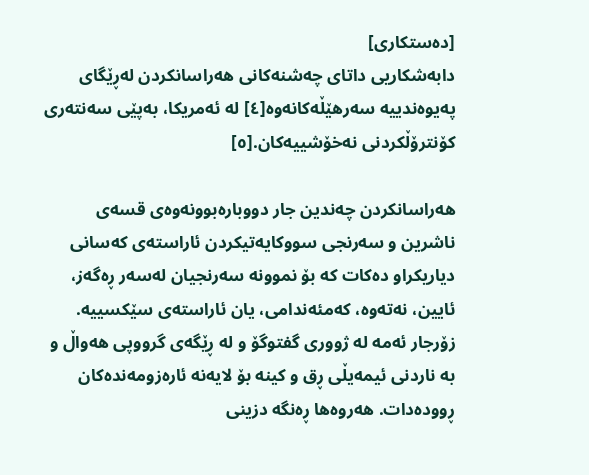[دەستکاری]
دابەشکاریی داتای چەشنەکانی ھەراسانکردن لەڕێگای پەیوەندییە سەرھێڵەکانەوە[٤] لە ئەمریکا، بەپێی سەنتەری کۆنترۆڵکردنی نەخۆشییەکان.[٥]

ھەراسانکردن چەندین جار دووبارەبوونەوەی قسەی ناشرین و سەرنجی سووکایەتیکردن ئاراستەی کەسانی دیاریکراو دەکات کە بۆ نموونە سەرنجیان لەسەر ڕەگەز، ئایین، نەتەوە، کەمئەندامی، یان ئاراستەی سێکسییە. زۆرجار ئەمە لە ژووری گفتوگۆ و لە ڕێگەی گرووپی ھەواڵ و بە ناردنی ئیمەیڵی ڕق و کینە بۆ لایەنە ئارەزومەندەکان ڕوودەدات. ھەروەھا ڕەنگە دزینی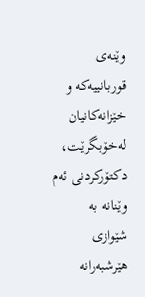وێنەی قوربانییەکە و خێزانەکانیان لەخۆبگرێت، دکتۆرکردنی ئەم وێنانە بە شێوازی ھێرشبەرانە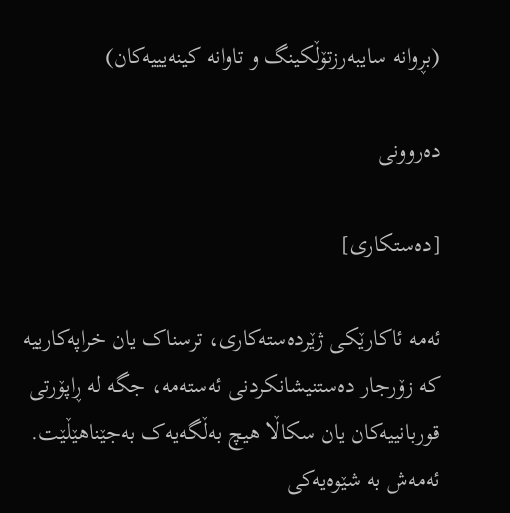(بڕوانە سایبەرزتۆڵکینگ و تاوانە کینەیییەکان)

دەروونی

[دەستکاری]

ئەمە ئاکارێکی ژێردەستەکاری، ترسناک یان خراپەکارییە کە زۆرجار دەستنیشانکردنی ئەستەمە، جگە لە ڕاپۆرتی قوربانییەکان یان سکاڵا ھیچ بەڵگەیەک بەجێناھێڵێت. ئەمەش بە شێوەیەکی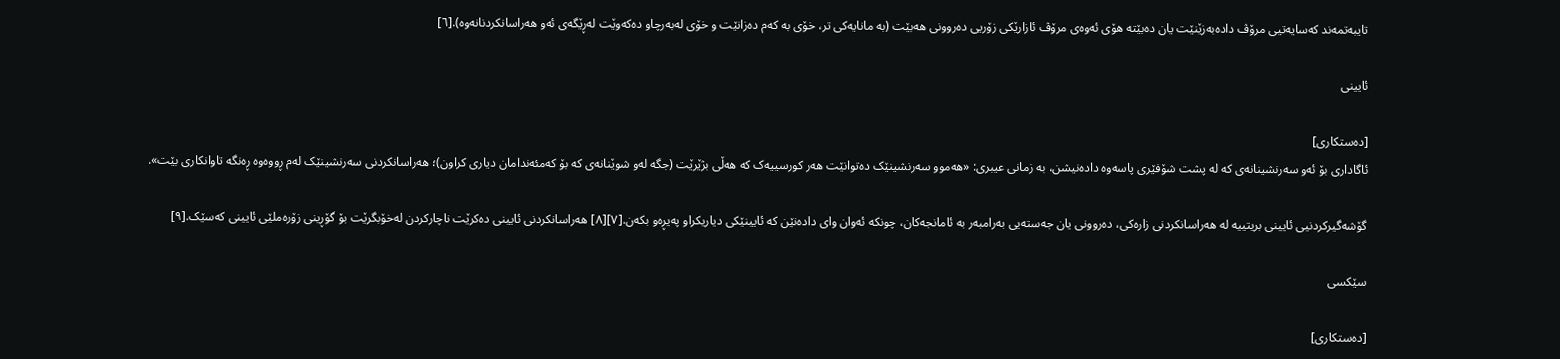تایبەتمەند کەسایەتیی مرۆڤ دادەبەزێنێت یان دەبێتە ھۆی ئەوەی مرۆڤ ئازارێکی زۆریی دەروونی ھەبێت (بە مانایەکی تر، خۆی بە کەم دەزانێت و خۆی لەبەرچاو دەکەوێت لەڕێگەی ئەو ھەراسانکردنانەوە).[٦]

ئایینی

[دەستکاری]
ئاگاداری بۆ ئەو سەرنشینانەی کە لە پشت شۆفێری پاسەوە دادەنیشن، بە زمانی عیبری: «ھەموو سەرنشینێک دەتوانێت ھەر کورسییەک کە ھەڵی بژێرێت (جگە لەو شوێنانەی کە بۆ کەمئەندامان دیاری کراون)؛ ھەراسانکردنی سەرنشینێک لەم ڕووەوە ڕەنگە تاوانکاری بێت».

گۆشەگیرکردنیی ئایینی بریتییە لە ھەراسانکردنی زارەکی، دەروونی یان جەستەیی بەرامبەر بە ئامانجەکان، چونکە ئەوان وای دادەنێن کە ئایینێکی دیاریکراو پەیڕەو بکەن.[٧][٨] ھەراسانکردنی ئایینی دەکرێت ناچارکردن لەخۆبگرێت بۆ گۆڕینی زۆرەملێی ئایینی کەسێک.[٩]

سێکسی

[دەستکاری]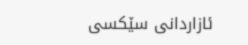ئازاردانی سێکسی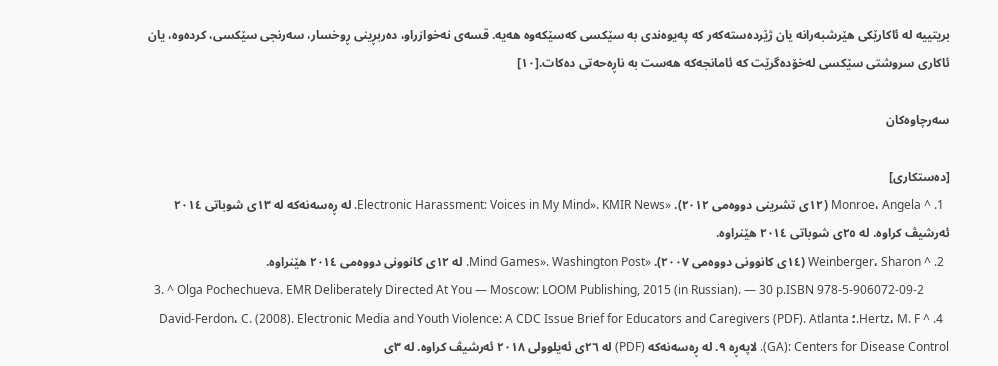بریتییە لە ئاکارێکی ھێرشبەرانە یان ژێردەستەکەر کە پەیوەندی بە سێکسی کەسێکەوە ھەیە. قسەی نەخوازراو، دەربڕینی ڕوخسار، سەرنجی سێکسی، کردەوە، یان ئاکاری سروشتی سێکسی لەخۆدەگرێت کە ئامانجەکە ھەست بە ناڕەحەتی دەکات.[١٠]

سەرچاوەکان

[دەستکاری]
  1. ^ Monroe، Angela (١٢ی تشرینی دووەمی ٢٠١٢). «Electronic Harassment: Voices in My Mind». KMIR News. لە ڕەسەنەکە لە ١٣ی شوباتی ٢٠١٤ ئەرشیڤ کراوە. لە ٢٥ی شوباتی ٢٠١٤ ھێنراوە.
  2. ^ Weinberger، Sharon (١٤ی کانوونی دووەمی ٢٠٠٧). «Mind Games». Washington Post. لە ١٢ی کانوونی دووەمی ٢٠١٤ ھێنراوە.
  3. ^ Olga Pochechueva. EMR Deliberately Directed At You — Moscow: LOOM Publishing, 2015 (in Russian). — 30 p.ISBN 978-5-906072-09-2
  4. ^ Hertz، M. F.؛ David-Ferdon، C. (2008). Electronic Media and Youth Violence: A CDC Issue Brief for Educators and Caregivers (PDF). Atlanta (GA): Centers for Disease Control. لاپەڕە ٩. لە ڕەسەنەکە (PDF) لە ٢٦ی ئەیلوولی ٢٠١٨ ئەرشیڤ کراوە. لە ٣ی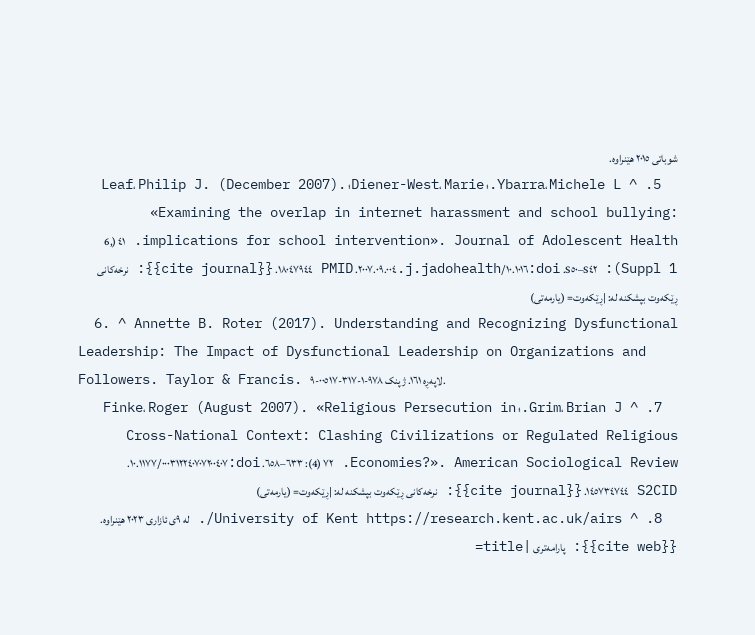شوباتی ٢٠١٥ ھێنراوە.
  5. ^ Ybarra، Michele L.؛ Diener-West، Marie؛ Leaf، Philip J. (December 2007). «Examining the overlap in internet harassment and school bullying: implications for school intervention». Journal of Adolescent Health. ٤١ (6, Suppl 1): S٤٢–S٥٠. doi:١٠.١٠١٦/j.jadohealth.٢٠٠٧.٠٩.٠٠٤. PMID ١٨٠٤٧٩٤٤. {{cite journal}}: نرخەکانی ڕێکەوت بپشکنە لە: |ڕێکەوت= (یارمەتی)
  6. ^ Annette B. Roter (2017). Understanding and Recognizing Dysfunctional Leadership: The Impact of Dysfunctional Leadership on Organizations and Followers. Taylor & Francis. لاپەڕە ١٦١. ژپنک ٩٧٨-١-٣١٧-٠٠٥١٧-٩.
  7. ^ Grim، Brian J.؛ Finke، Roger (August 2007). «Religious Persecution in Cross-National Context: Clashing Civilizations or Regulated Religious Economies?». American Sociological Review. ٧٢ (4): ٦٣٣–٦٥٨. doi:١٠.١١٧٧/٠٠٠٣١٢٢٤٠٧٠٧٢٠٠٤٠٧. S2CID ١٤٥٧٣٤٧٤٤. {{cite journal}}: نرخەکانی ڕێکەوت بپشکنە لە: |ڕێکەوت= (یارمەتی)
  8. ^ University of Kent https://research.kent.ac.uk/airs/. لە ٩ی ئازاری ٢٠٢٣ ھێنراوە. {{cite web}}: پارامەتری |title=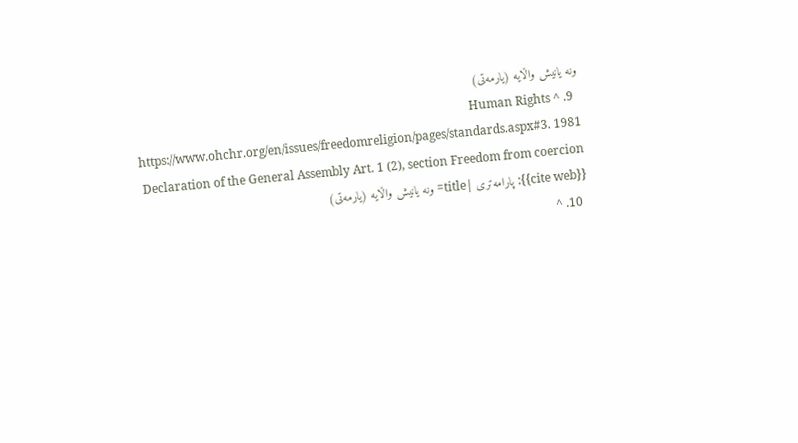ونە یانیش واڵایە (یارمەتی)
  9. ^ Human Rights https://www.ohchr.org/en/issues/freedomreligion/pages/standards.aspx#3. 1981 Declaration of the General Assembly Art. 1 (2), section Freedom from coercion {{cite web}}: پارامەتری |title= ونە یانیش واڵایە (یارمەتی)
  10. ^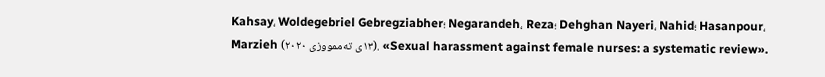Kahsay، Woldegebriel Gebregziabher؛ Negarandeh، Reza؛ Dehghan Nayeri، Nahid؛ Hasanpour، Marzieh (١٣ی تەممووزی ٢٠٢٠). «Sexual harassment against female nurses: a systematic review».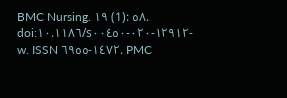BMC Nursing. ١٩ (1): ٥٨. doi:١٠.١١٨٦/s١٢٩١٢-٠٢٠-٠٠٤٥٠-w. ISSN ١٤٧٢-٦٩٥٥. PMC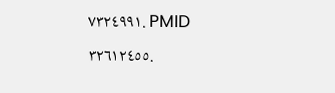٧٣٢٤٩٩١. PMID ٣٢٦١٢٤٥٥.